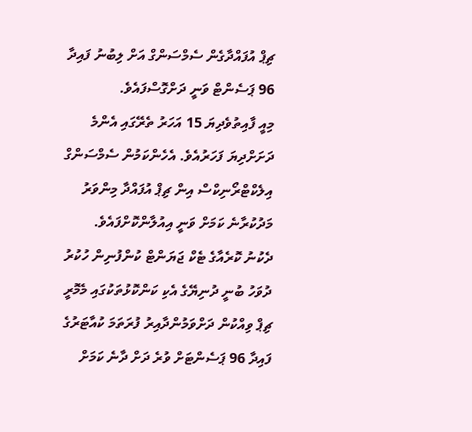ޗިޕް އުފައްދާގެން ސެމްސަންގް އަށް ލިބުނު ފައިދާ 96 ޕަސެންޓް ވަނީ ދަށްގޮސްފައެވެ.
މިއީ ފާއިތުވެދިޔަ 15 އަހަރު ތެރޭގައި އެންމެ ދަށަށްދިޔަ ފަހަރުއެވެ. އެހެންކަމުން ސެމްސަންގް އިލެކްޓްރޯނިކްސް އިން ޗިޕް އުފައްދާ މިންވަރު މަދުކުރާނެ ކަމަށް ވަނީ އިއުލާންކޮށްފައެވެ.
ދެކުނު ކޮރެއާގެ ޓެކް ޖަޔަންޓް ކުންފުނިން ހުކުރު ދުވަހު ބުނީ ދުނިޔޭގެ އެކި ކަންކޮޅުތަކުގައި މެމޮރީ ޗިޕް ވިއްކުން ދަށްވަމުންދާއިރު ފުރަތަމަ ކުއާޓަރުގެ ފައިދާ 96 ޕަސެންޓަށް ވުރެ ދަށް ދާނެ ކަމަށް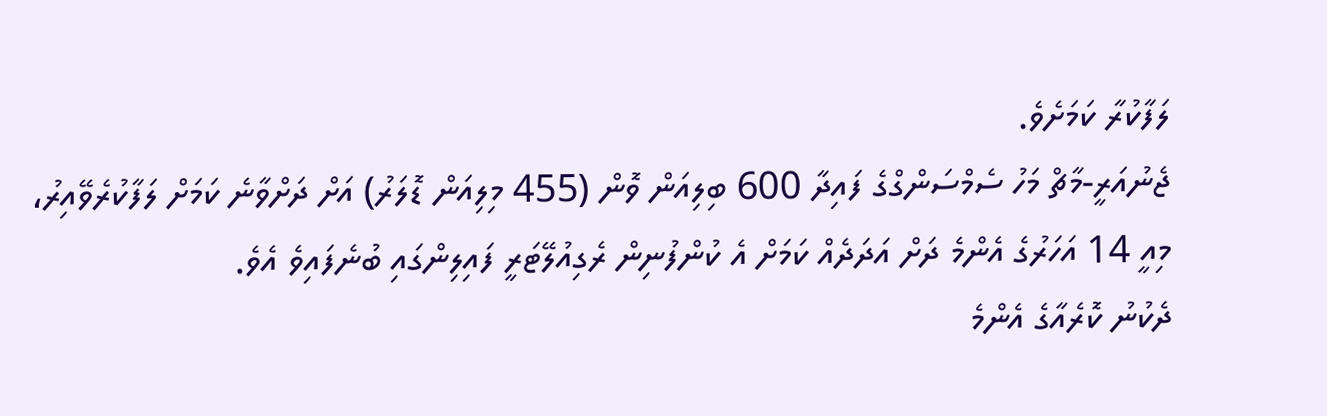ލަފާކުރާ ކަމަށެވެ.
ޖެނުއަރީ-މާޗް މަހު ސެމްސަންގްގެ ފައިދާ 600 ބިލިއަން ވޮން (455 މިލިއަން ޑޮލަރު) އަށް ދަށްވާނެ ކަމަށް ލަފާކުރެވޭއިރު، މިއީ 14 އަހަރުގެ އެންމެ ދަށް އަދަދެއް ކަމަށް އެ ކުންފުނިން ރެގިއުލޭޓަރީ ފައިލިންގައި ބުނެފައިވެ އެވެ.
ދެކުނު ކޮރެއާގެ އެންމެ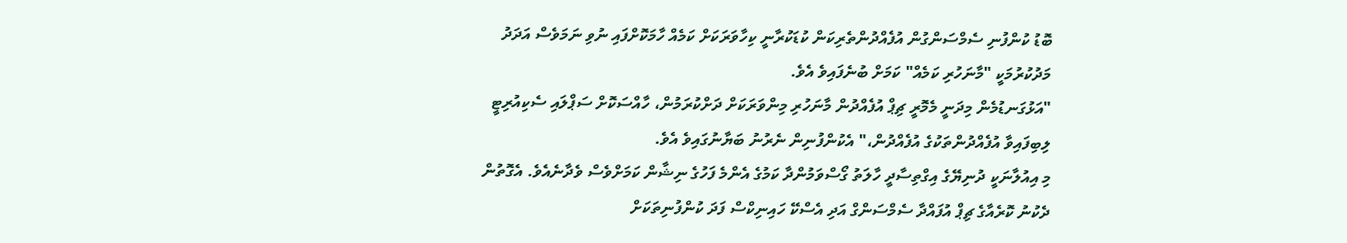ބޮޑު ކުންފުނި ސެމްސަންގުން އުފެއްދުންތެރިކަން ކުޑަކުރާނީ ކިހާވަރަކަށް ކަމެއް ހާމަކޮށްފައި ނުވި ނަމަވެސް އަދަދު މަދުކުރުމަކީ "މާނަހުރި ކަމެއް" ކަމަށް ބުނެފައިވެ އެވެ.
"އަޅުގަނޑުމެން މިދަނީ މެމޮރީ ޗިޕް އުފެއްދުން މާނަހުރި މިންވަރަކަށް ދަށްކުރަމުން، ހާއްސަކޮށް ސަޕްލައި ސެކިއުރިޓީ ލިބިފައިވާ އުފެއްދުންތަކުގެ އުފެއްދުން،" އެކުންފުނިން ނެރުނު ބަޔާނުގައިވެ އެވެ.
މި އިއުލާނަކީ ދުނިޔޭގެ އިގްތިސާދީ ހާލަތު ގޯސްވަމުންދާ ކަމުގެ އެންމެ ފަހުގެ ނިޝާން ކަމަށްވެސް ވެދާނެއެވެ. އެގޮތުން ދެކުނު ކޮރެއާގެ ޗިޕް އުފައްދާ ސެމްސަންގް އަދި އެސްކޭ ހައިނިކްސް ފަދަ ކުންފުނިތަކަށް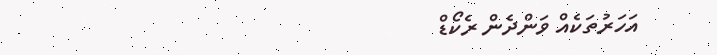އަހަރުތަކެއް ވަންދެން ރެކޯޑް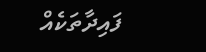ފައިދާތަކެއް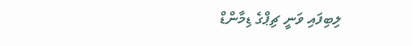ލިބިފައި ވަނީ ޗިޕްގެ ޑިމާންޑް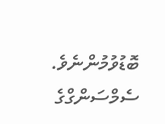ބޮޑުވުމުންނެވެ.
ސެމްސަންގްގެ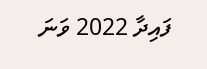ފައިދާ 2022 ވަނަ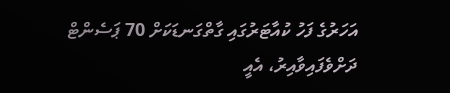އަހަރުގެ ފަހު ކުއާޓަރުގައި ގާތްގަނޑަކަށް 70 ޕަސެންޓް ދަށްވެފައިވާއިރު، އެއީ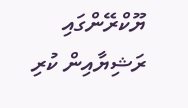ޔޫކްރޭންގައި ރަޝިޔާއިން ކުރި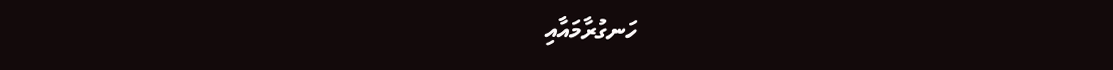ހަނގުރާމައާއި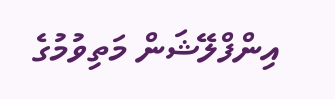އިންފްލޭޝަން މަތިވުމުގެ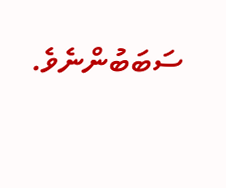ސަބަބުންނެވެ.